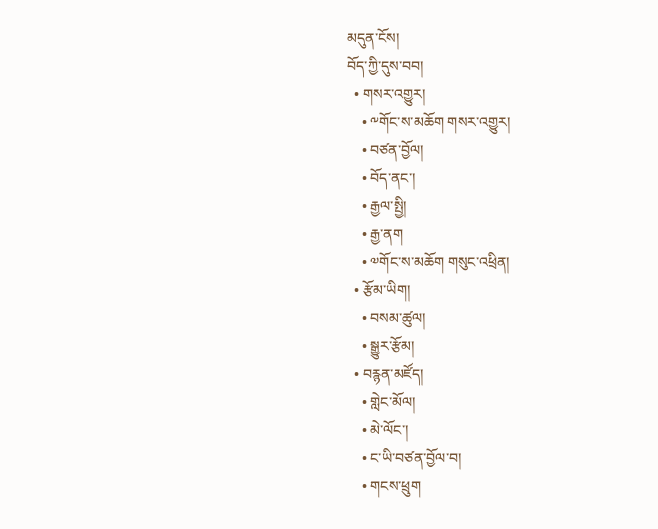མདུན་ངོས།
བོད་ཀྱི་དུས་བབ།
  • གསར་འགྱུར།
    • ༸གོང་ས་མཆོག གསར་འགྱུར།
    • བཙན་བྱོལ།
    • བོད་ནང་།
    • རྒྱལ་སྤྱི།
    • རྒྱ་ནག
    • ༧གོང་ས་མཆོག གསུང་འཕྲིན།
  • རྩོམ་ཡིག།
    • བསམ་ཚུལ།
    • སྒྱུར་རྩོམ།
  • བརྙན་མཛོད།
    • གླེང་མོལ།
    • མེ་ལོང་།
    • ང་ཡི་བཙན་བྱོལ་བ།
    • གངས་ཕྲུག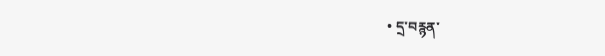• དྲ་བརྙན་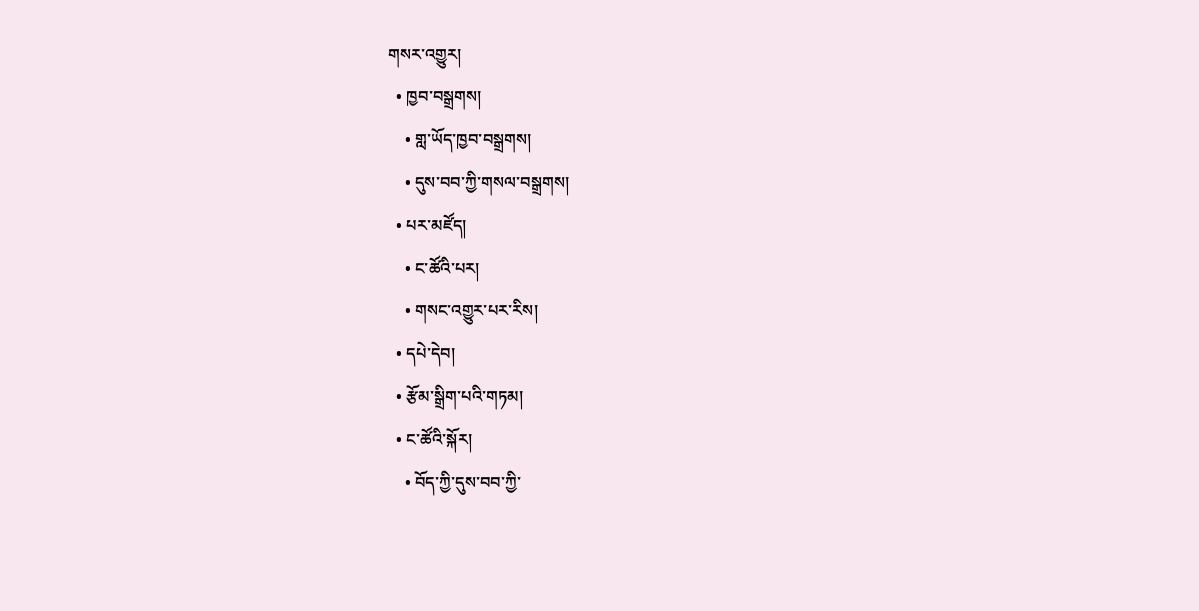གསར་འགྱུར།
  • ཁྱབ་བསྒྲགས།
    • གླ་ཡོད་ཁྱབ་བསྒྲགས།
    • དུས་བབ་ཀྱི་གསལ་བསྒྲགས།
  • པར་མཛོད།
    • ང་ཚོའི་པར།
    • གསང་འགྱུར་པར་རིས།
  • དཔེ་དེབ།
  • རྩོམ་སྒྲིག་པའི་གཏམ།
  • ང་ཚོའི་སྐོར།
    • བོད་ཀྱི་དུས་བབ་ཀྱི་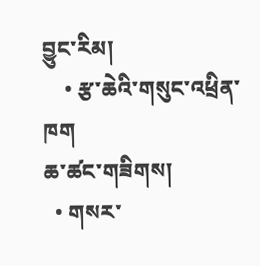བྱུང་རིམ།
    • རྩ་ཆེའི་གསུང་འཕྲིན་ཁག
ཆ་ཚང་གཟིགས།
  • གསར་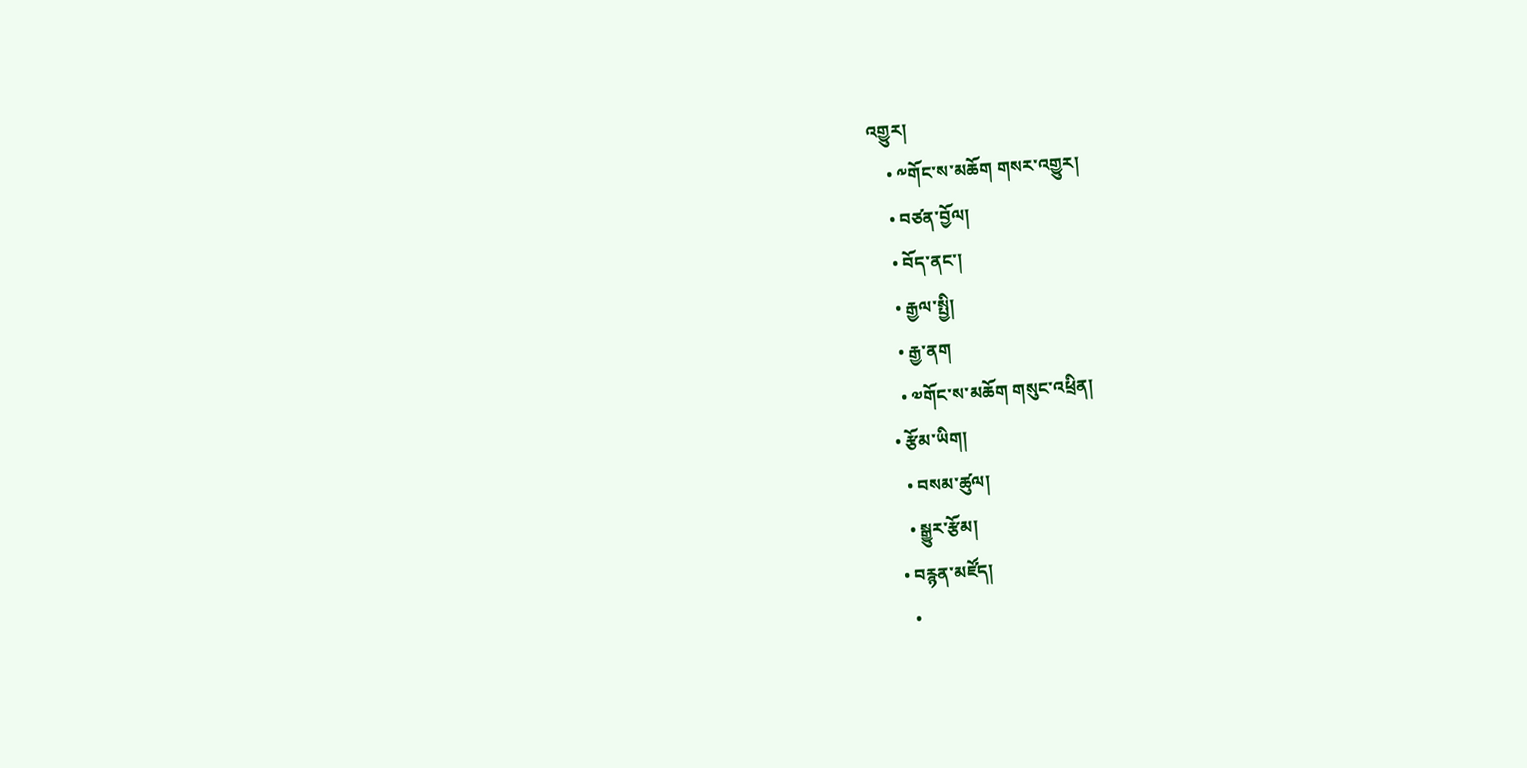འགྱུར།
    • ༸གོང་ས་མཆོག གསར་འགྱུར།
    • བཙན་བྱོལ།
    • བོད་ནང་།
    • རྒྱལ་སྤྱི།
    • རྒྱ་ནག
    • ༧གོང་ས་མཆོག གསུང་འཕྲིན།
  • རྩོམ་ཡིག།
    • བསམ་ཚུལ།
    • སྒྱུར་རྩོམ།
  • བརྙན་མཛོད།
    •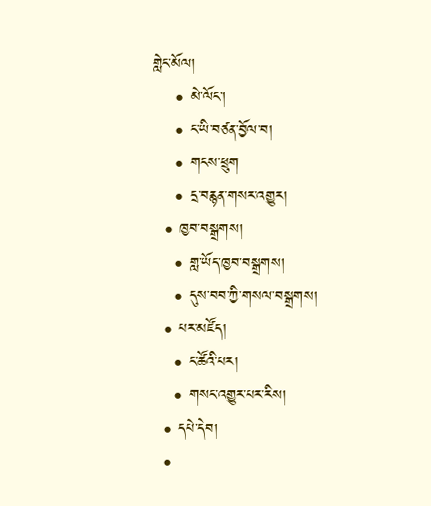གླེང་མོལ།
    • མེ་ལོང་།
    • ང་ཡི་བཙན་བྱོལ་བ།
    • གངས་ཕྲུག
    • དྲ་བརྙན་གསར་འགྱུར།
  • ཁྱབ་བསྒྲགས།
    • གླ་ཡོད་ཁྱབ་བསྒྲགས།
    • དུས་བབ་ཀྱི་གསལ་བསྒྲགས།
  • པར་མཛོད།
    • ང་ཚོའི་པར།
    • གསང་འགྱུར་པར་རིས།
  • དཔེ་དེབ།
  •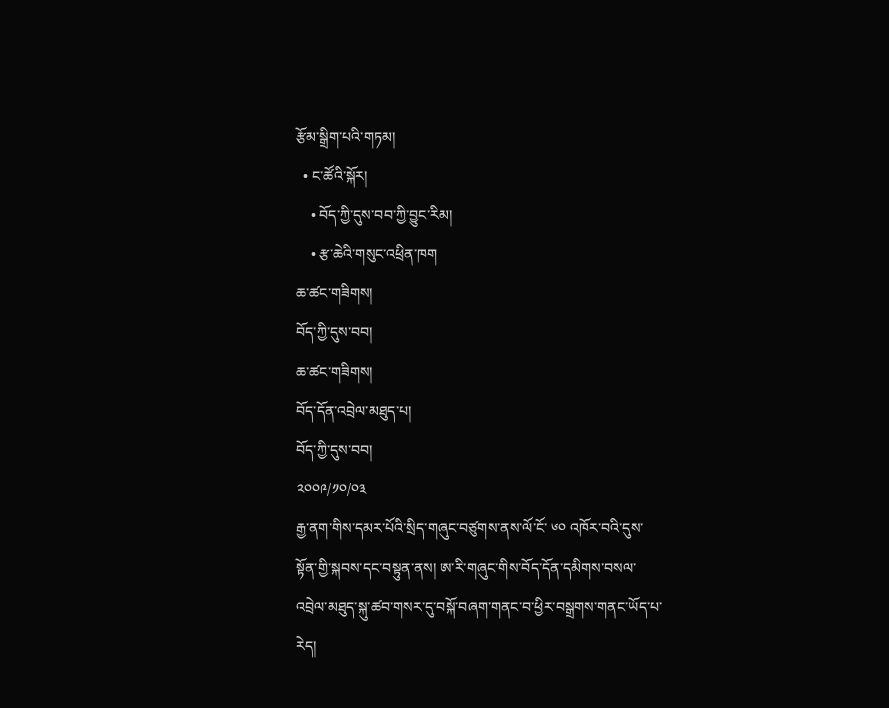རྩོམ་སྒྲིག་པའི་གཏམ།
  • ང་ཚོའི་སྐོར།
    • བོད་ཀྱི་དུས་བབ་ཀྱི་བྱུང་རིམ།
    • རྩ་ཆེའི་གསུང་འཕྲིན་ཁག
ཆ་ཚང་གཟིགས།
བོད་ཀྱི་དུས་བབ།
ཆ་ཚང་གཟིགས།
བོད་དོན་འབྲེལ་མཐུད་པ།
བོད་ཀྱི་དུས་བབ།
༢༠༠༩/༡༠/༠༣
རྒྱ་ནག་གིས་དམར་པོའི་སྲིད་གཞུང་བཙུགས་ནས་ལོ་ངོ་ ༦༠ འཁོར་བའི་དུས་སྟོན་གྱི་སྐབས་དང་བསྟུན་ནས། ཨ་རི་གཞུང་གིས་བོད་དོན་དམིགས་བསལ་འབྲེལ་མཐུད་སྐུ་ཚབ་གསར་དུ་བསྐོ་བཞག་གནང་བ་ཕྱིར་བསྒྲགས་གནང་ཡོད་པ་རེད།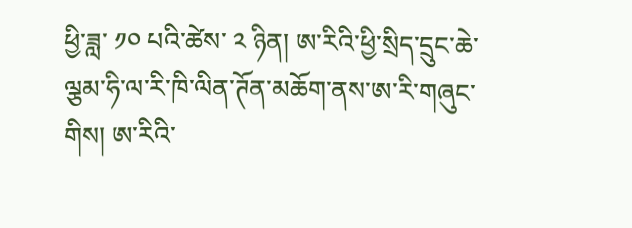ཕྱི་ཟླ་ ༡༠ པའི་ཚེས་ ༢ ཉིན། ཨ་རིའི་ཕྱི་སྲིད་དྲུང་ཆེ་ལྕམ་ཧི་ལ་རི་ཁི་ལིན་ཊོན་མཆོག་ནས་ཨ་རི་གཞུང་གིས། ཨ་རིའི་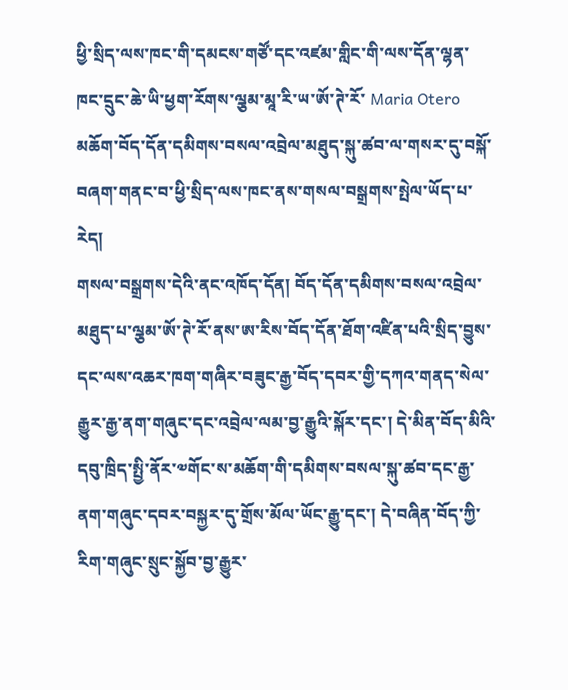ཕྱི་སྲིད་ལས་ཁང་གི་དམངས་གཙོ་དང་འཛམ་གླིང་གི་ལས་དོན་ལྷན་ཁང་དྲུང་ཆེ་ཡི་ཕྱག་རོགས་ལྕམ་མཱ་རི་ཡ་ཨོ་ཊེ་རོ་ Maria Otero མཆོག་བོད་དོན་དམིགས་བསལ་འབྲེལ་མཐུད་སྐུ་ཚབ་ལ་གསར་དུ་བསྐོ་བཞག་གནང་བ་ཕྱི་སྲིད་ལས་ཁང་ནས་གསལ་བསྒྲགས་སྤེལ་ཡོད་པ་རེད།
གསལ་བསྒྲགས་དེའི་ནང་འཁོད་དོན། བོད་དོན་དམིགས་བསལ་འབྲེལ་མཐུད་པ་ལྕམ་ཨོ་ཊེ་རོ་ནས་ཨ་རིས་བོད་དོན་ཐོག་འཛིན་པའི་སྲིད་བྱུས་དང་ལས་འཆར་ཁག་གཞིར་བཟུང་རྒྱ་བོད་དབར་གྱི་དཀའ་གནད་སེལ་རྒྱུར་རྒྱ་ནག་གཞུང་དང་འབྲེལ་ལམ་བྱ་རྒྱུའི་སྐོར་དང་། དེ་མིན་བོད་མིའི་དབུ་ཁྲིད་སྤྱི་ནོར་༧གོང་ས་མཆོག་གི་དམིགས་བསལ་སྐུ་ཚབ་དང་རྒྱ་ནག་གཞུང་དབར་བསྐྱར་དུ་གྲོས་མོལ་ཡོང་རྒྱུ་དང་། དེ་བཞིན་བོད་ཀྱི་རིག་གཞུང་སྲུང་སྐྱོབ་བྱ་རྒྱུར་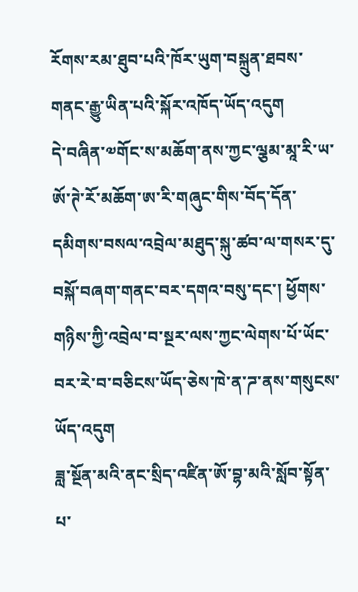རོགས་རམ་ཐུབ་པའི་ཁོར་ཡུག་བསྐྲུན་ཐབས་གནང་རྒྱུ་ཡིན་པའི་སྐོར་འཁོད་ཡོད་འདུག
དེ་བཞིན་༧གོང་ས་མཆོག་ནས་ཀྱང་ལྕམ་མཱ་རི་ཡ་ཨོ་ཊེ་རོ་མཆོག་ཨ་རི་གཞུང་གིས་བོད་དོན་དམིགས་བསལ་འབྲེལ་མཐུད་སྐུ་ཚབ་ལ་གསར་དུ་བསྐོ་བཞག་གནང་བར་དགའ་བསུ་དང་། ཕྱོགས་གཉིས་ཀྱི་འབྲེལ་བ་སྔར་ལས་ཀྱང་ལེགས་པོ་ཡོང་བར་རེ་བ་བཅིངས་ཡོད་ཅེས་ཁེ་ན་ཌ་ནས་གསུངས་ཡོད་འདུག
ཟླ་སྔོན་མའི་ནང་སྲིད་འཛིན་ཨོ་བྷ་མའི་སློབ་སྟོན་པ་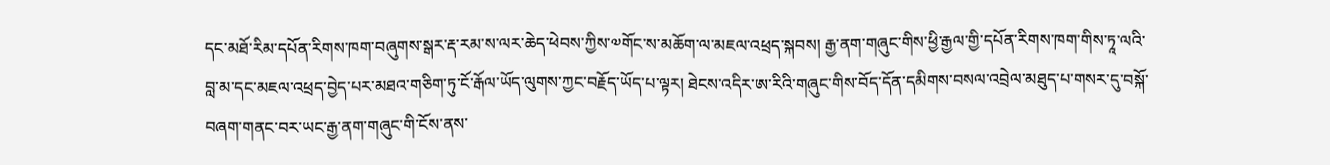དང་མཐོ་རིམ་དཔོན་རིགས་ཁག་བཞུགས་སྒར་རྡ་རམ་ས་ལར་ཆེད་ཕེབས་ཀྱིས་༧གོང་ས་མཆོག་ལ་མཇལ་འཕྲད་སྐབས། རྒྱ་ནག་གཞུང་གིས་ཕྱི་རྒྱལ་གྱི་དཔོན་རིགས་ཁག་གིས་ཏཱ་ལའི་བླ་མ་དང་མཇལ་འཕྲད་བྱེད་པར་མཐའ་གཅིག་ཏུ་ངོ་རྒོལ་ཡོད་ལུགས་ཀྱང་བརྗོད་ཡོད་པ་ལྟར། ཐེངས་འདིར་ཨ་རིའི་གཞུང་གིས་བོད་དོན་དམིགས་བསལ་འབྲེལ་མཐུད་པ་གསར་དུ་བསྐོ་བཞག་གནང་བར་ཡང་རྒྱ་ནག་གཞུང་གི་ངོས་ནས་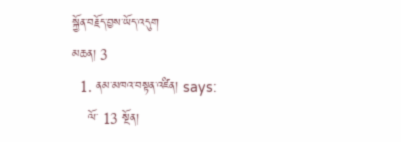སྐྱོན་བརྗོད་བྱས་ཡོད་འདུག
མཆན། 3
  1. ནམ་མཁའ་བསྟན་འཛིན། says:
    ལོ་ 13 སྔོན།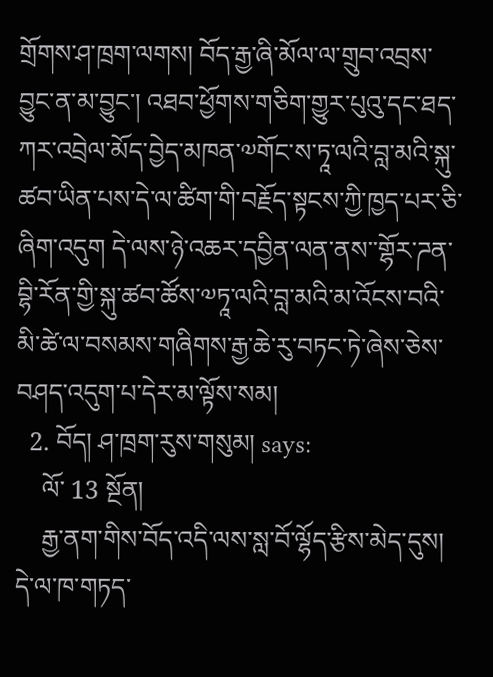གྲོགས་ཤ་ཁྲག་ལགས། བོད་རྒྱ་ཞི་མོལ་ལ་གྲུབ་འབྲས་བྱུང་ན་མ་བྱུང་། འཐབ་ཕྱོགས་གཅིག་གྱུར་པུའུ་དང་ཐད་ཀར་འབྲེལ་མོད་བྱེད་མཁན་༧གོང་ས་ཏཱ་ལའི་བླ་མའི་སྐུ་ཚབ་ཡིན་པས་དེ་ལ་ཚིག་གི་བརྗོད་སྟངས་ཀྱི་ཁྱད་པར་ཅི་ཞིག་འདུག དེ་ལས་ཉེ་འཆར་དབྱིན་ལན་ནས་་གྷོར་ཌན་བྷི་རོན་གྱི་སྐུ་ཚབ་ཚོས་༧ཏཱ་ལའི་བླ་མའི་མ་འོངས་བའི་མི་ཚེ་ལ་བསམས་གཞིགས་རྒྱ་ཆེ་རུ་བཏང་ཏེ་ཞེས་ཅེས་བཤད་འདུག་པ་དེར་མ་ལྟོས་སམ།
  2. བོད། ཤ་ཁྲག་རུས་གསུམ། says:
    ལོ་ 13 སྔོན།
    རྒྱ་ནག་གིས་བོད་འདི་ལས་སླ་བོ་ལྷོད་རྩིས་མེད་དུས། དེ་ལ་ཁ་གཏད་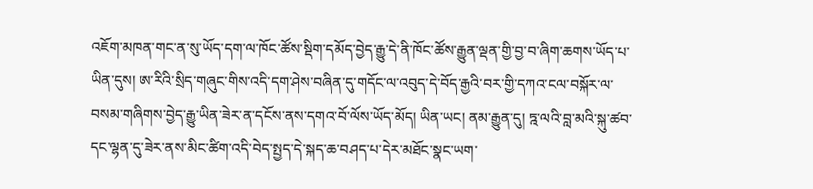འཇོག་མཁན་གང་ན་སུ་ཡོད་དག་ལ་ཁོང་ཚོས་སྡིག་དམོད་བྱེད་རྒྱུ་དེ་ནི་ཁོང་ཚོས་རྒྱུན་ལྡན་གྱི་བྱ་བ་ཞིག་ཆགས་ཡོད་པ་ཡིན་དུས། ཨ་རིའི་སྲིད་གཞུང་གིས་འདི་དག་ཤེས་བཞིན་དུ་གདོང་ལ་འབུད་དེ་བོད་རྒྱའི་བར་གྱི་དཀའ་ངལ་བསྐོར་ལ་བསམ་གཞིགས་བྱེད་རྒྱུ་ཡིན་ཟེར་ན་དངོས་ནས་དགའ་བོ་ལོས་ཡོད་མོད། ཡིན་ཡང། ནམ་རྒྱུན་དུ། ཏྰ་ལའི་བླ་མའི་སྐུ་ཚབ་དང་ལྷན་དུ་ཟེར་ནས་མིང་ཚིག་འདི་བེད་སྤྱད་དེ་སྐད་ཆ་བཤད་པ་དེར་མཐོང་སྣང་ཡག་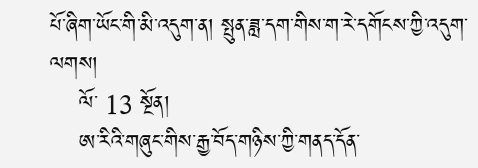པོ་ཞིག་ཡོང་གི་མི་འདུག་ན། སྤུན་ཟླ་དག་གིས་ག་རེ་དགོངས་ཀྱི་འདུག་ལགས།
    ལོ་ 13 སྔོན།
    ཨ་རིའི་གཞུང་གིས་རྒྱ་བོད་གཉིས་ཀྱི་གནད་དོན་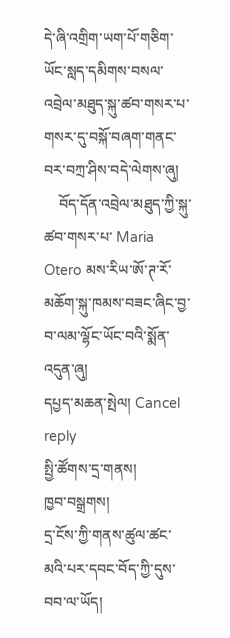དེ་ཞི་འགྲིག་ཡག་པོ་གཅིག་ཡོང་སླད་དམིགས་བསལ་འབྲེལ་མཐུད་སྐུ་ཚབ་གསར་པ་གསར་དུ་བསྐོ་བཞག་གནང་བར་བཀྲ་ཤིས་བདེ་ལེགས་ཞུ།
    བོད་དོན་འབྲེལ་མཐུད་ཀྱི་སྐུ་ཚབ་གསར་པ་ Maria Otero མས་རིཡ་ཨོ་ཊ་རོ་མཆོག་སྐུ་ཁམས་བཟང་ཞིང་བྱ་བ་ལམ་ལྷོང་ཡོང་བའི་སྨོན་འདུན་ཞུ།
དཔྱད་མཆན་སྤེལ། Cancel reply
སྤྱི་ཚོགས་དྲ་གནས།
ཁྱབ་བསྒྲགས།
དྲ་ངོས་ཀྱི་གནས་ཚུལ་ཚང་མའི་པར་དབང་བོད་ཀྱི་དུས་བབ་ལ་ཡོད།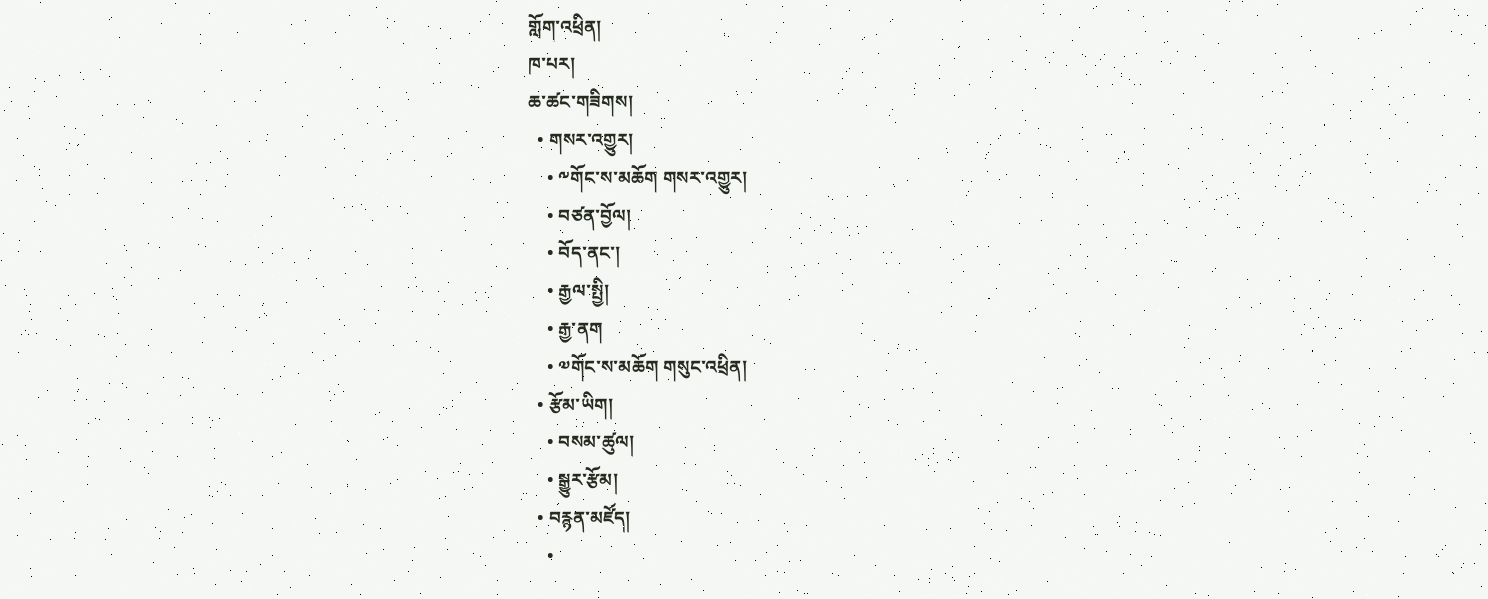གློག་འཕྲིན།
ཁ་པར།
ཆ་ཚང་གཟིགས།
  • གསར་འགྱུར།
    • ༸གོང་ས་མཆོག གསར་འགྱུར།
    • བཙན་བྱོལ།
    • བོད་ནང་།
    • རྒྱལ་སྤྱི།
    • རྒྱ་ནག
    • ༧གོང་ས་མཆོག གསུང་འཕྲིན།
  • རྩོམ་ཡིག།
    • བསམ་ཚུལ།
    • སྒྱུར་རྩོམ།
  • བརྙན་མཛོད།
    •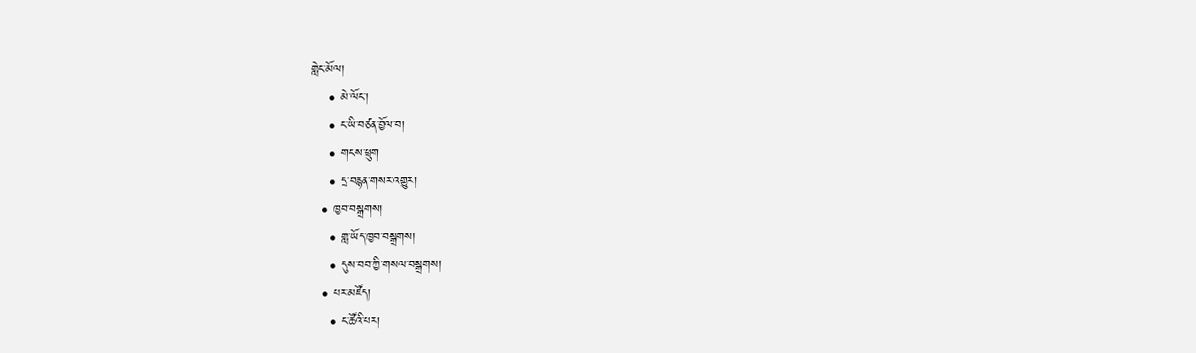གླེང་མོལ།
    • མེ་ལོང་།
    • ང་ཡི་བཙན་བྱོལ་བ།
    • གངས་ཕྲུག
    • དྲ་བརྙན་གསར་འགྱུར།
  • ཁྱབ་བསྒྲགས།
    • གླ་ཡོད་ཁྱབ་བསྒྲགས།
    • དུས་བབ་ཀྱི་གསལ་བསྒྲགས།
  • པར་མཛོད།
    • ང་ཚོའི་པར།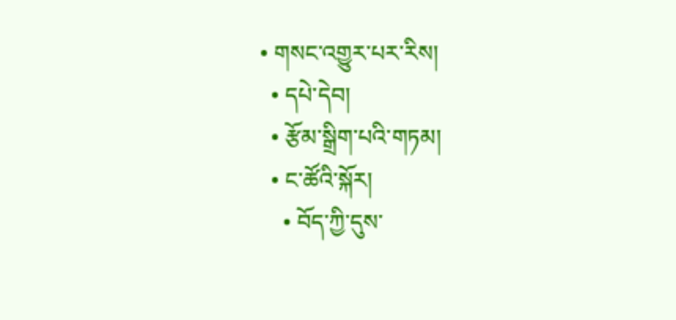• གསང་འགྱུར་པར་རིས།
  • དཔེ་དེབ།
  • རྩོམ་སྒྲིག་པའི་གཏམ།
  • ང་ཚོའི་སྐོར།
    • བོད་ཀྱི་དུས་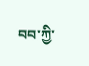བབ་ཀྱི་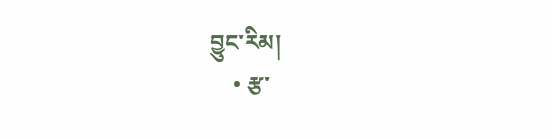བྱུང་རིམ།
    • རྩ་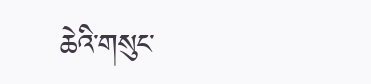ཆེའི་གསུང་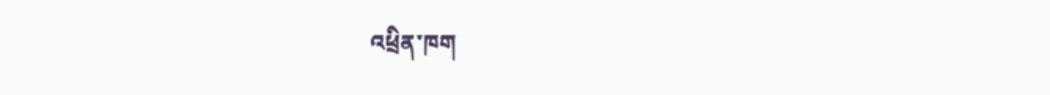འཕྲིན་ཁག